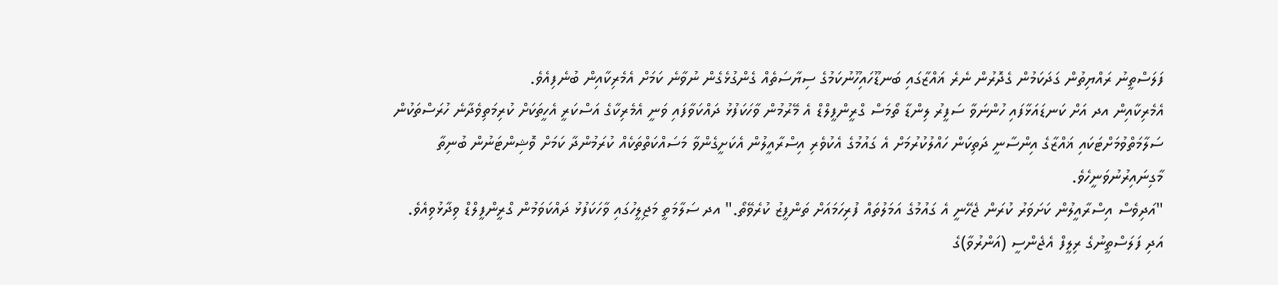ފަލަސްތީނު ރައްޔިތުން ގަދަކަމުން ގެދޮރުން ނެރެ ޣައްޒާގައި ބަނޑޫހައިހޫނުކަމުގެ ސިޔާސަތެއް ގެންގުޅެގެން ނުވާނެ ކަމަށް އެމެރިކާއިން ބުނެފިއެވެ.
އެމެރިކާއިން އދ އަށް ކަނޑައަޅާފައި ހުންނަވާ ސަފީރު ލިންޑާ ތޯމަސް ގްރީންފީލްޑް އެ މޭރުމުން ވާހަކަފުޅު ދައްކަވާފައި ވަނީ އެމެރިކާގެ އަސްކަރީ އެހީތަކަށް ކުރިމަތިވެދާނެ ހުރަސްތަކުން ސަލާމަތްވުމަށްޓަކައި ޣައްޒާގެ އިންސާނީ ދަތިކަން ހައްލުކުރުމަށް އެ ގައުމުގެ އެކުވެރި އިސްރާއީލުން އެކަށީގެންވާ މަސައްކަތްތަކެއް ކުރަމުންދާ ކަމަށް ވޮޝިންޓަނުން ބުނިތާ މާގިނައިރުނުވަނީހެވެ.
"އަދިވެސް އިސްރާއީލުން ކަށަވަރު ކުރަން ޖެހޭނީ އެ ގައުމުގެ އަމަލުތައް ފުރިހަމައަށް ތަންފީޒު ކުރެވޭތޯ." އދ ސަލާމަތީ މަޖިލީހުގައި ވާހަކަފުޅު ދައްކަވަމުން ގްރީންފީލްޑް ވިދާޅުވިއެވެ.
އަދި ފަލަސްތީނުގެ ރިލީފް އެޖެންސީ (އަންރުވާ)ގެ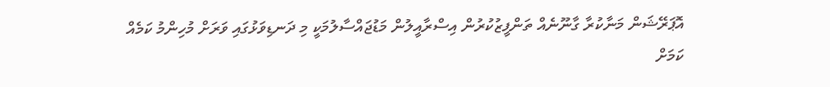އޮޕަރޭޝަން މަނާކުރާ ގާނޫނެއް ތަންފީޒުކުރުން އިސްރާއީލުން މަޑުޖައްސާލުމަކީ މި ދަނޑިވަޅުގައި ވަރަށް މުހިންމު ކަމެއް ކަމަށް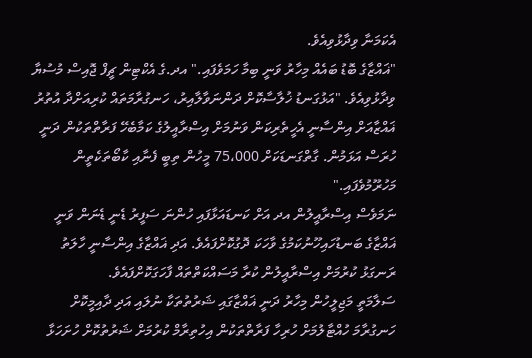އެކަމަނާ ވިދާޅުވިއެވެ.
"ޣައްޒާގެ ބޮޑު ބައެއް މިހާރު ވަނީ ބިމާ ހަމަވެފައި." އދ.ގެ އެކްޓިން ޗީފް ޖޮއިސް މުސުޔާ ވިދާޅުވިއެވެ. "އަޅުގަނޑު ޚުލާސާކޮށް ދަންނަވާލާއިރު، ހަނގުރާމަތައް ކުރިއަށްދާ އުތުރު ޣައްޒާއަށް އިންސާނީ އެހީތެރިކަން ވަނުމަށް އިސްރާއީލުގެ ކަމާބެހޭ ފަރާތްތަކުން ދަނީ ހުރަސް އަޅަމުން. ގާތްގަނޑަކަށް 75،000 މީހުން ތިބީ ފެނާއި ކާބޯތަކެތީން މަހުރޫމުވެފައި."
ނަމަވެސް އިސްރާއީލުން އދ އަށް ކަނޑައަޅާފައި ހުންނަ ސަފީރު ޑެނީ ޑެނަން ވަނީ ޣައްޒާގެ ބަނޑުހައިހޫނުކަމުގެ ވާހަކަ ދޮގުކޮށްފައެވެ. އަދި ޣައްޒާގެ އިންސާނީ ހާލަތު ރަނގަޅު ކުރުމަށް އިސްރާއީލުން ކުރާ މަސައްކަތްތައް ފާހަގަކޮށްފައެވެ.
ސަލާމަތީ މަޖިލީހުން މިހާރު ދަނީ ޣައްޒާގައި ޝަރުތުތަކާ ނުލައި އަދި ދާއިމީކޮށް ހަނގުރާމަ ހުއްޓާލުމަށް ހުރިހާ ފަރާތްތަކުން އިހުތިރާމް ކުރުމަށް ޝަރުތުކޮށް ހުށަހަޅާ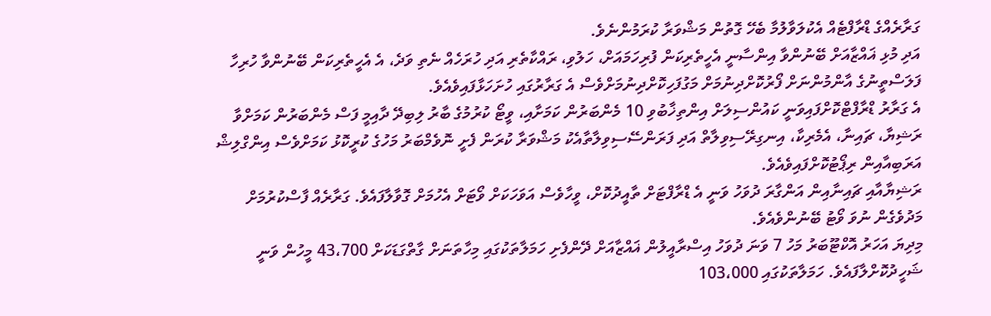ގަރާރެއްގެ ޑްރާފްޓެއް އެކުލަވާލުމާ ބެހޭ ގޮތުން މަޝްވަރާ ކުރަމުންނެވެ.
އަދި މުޅި ޣައްޒާއަށް ބޭނުންވާ އިންސާނީ އެހީތެރިކަން ފުރިހަމައަށް، ހަލުވި، ރައްކާތެރި އަދި ހުރަހެއް ނެތި ވަދެ، އެ އެހީތެރިކަން ބޭނުންވާ ހުރިހާ ފަލަސްތީނުގެ އާންމުންނަށް ފޯރުކޮށްދިނުމަށް މަގުފަހިކޮށްދިނުމަށްވެސް އެ ގަރާރުގައި ހުށަހަޅާފައިވެއެވެ.
އެ ގަރާރު ޑްރާފްޓްކޮށްފައިވަނީ ކައުންސިލަށް އިންތިޚާބުވި 10 މެންބަރުން ކަމަށާއި، ވީޓޯ ކުރުމުގެ ބާރު ލިބިދޭ ދާއިމީ ފަސް މެންބަރުން ކަމަށްވާ ރަޝިޔާ، ޗައިނާ، އެމެރިކާ، އިނގިރޭސިވިލާތް އަދި ފަރަންސޭސިވިލާތާއެކު މަޝްވަރާ ކުރަން ފެށީ ނޮވެމްބަރު މަހުގެ ކުރީކޮޅު ކަމަށްވެސް އިންގްލިޝް އަރަބިއާއިން ރިޕޯޓުކޮށްފައިވެއެވެ.
ރަޝިޔާއާއި ޗައިނާއިން އަންގާރަ ދުވަހު ވަނީ އެ ޑްރާފްޓަށް ތާއީދުކޮށް، ވީހާވެސް އަވަހަކަށް ވޯޓަށް އެހުމަށް ގޮވާލާފައެވެ. ގަރާރެއް ފާސްކުރުމަށް މަދުވެގެން ނުވަ ވޯޓު ބޭނުންވެއެވެ.
މިދިޔަ އަހަރު އޮކްޓޫބަރު މަހު 7 ވަނަ ދުވަހު އިސްރާއީލުން ޣައްޒާއަށް ދޭންފެށި ހަމަލާތަކުގައި މިހާތަނަށް ގާތްގަޑަކަށް 43،700 މީހުން ވަނީ ޝަހީދުކޮށްލާފައެވެ. ހަމަލާތަކުގައި 103،000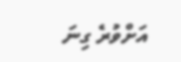އަށްވުރެ ގިނަ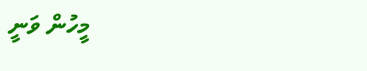މީހުން ވަނީ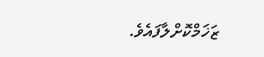ޒަޚަމްކޮށްލާފައެވެ.